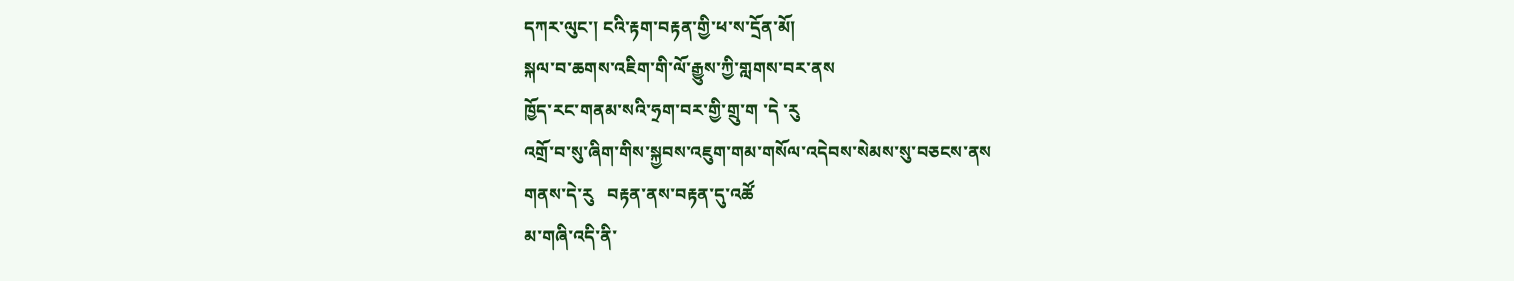དཀར་ལུང་། ངའི་རྟག་བརྟན་གྱི་ཕ་ས་དྲོན་མོ།
སྐལ་བ་ཆགས་འཇིག་གི་ལོ་རྒྱུས་ཀྱི་གླགས་བར་ནས
ཁྱོད་རང་གནམ་སའི་ཧྲག་བར་གྱི་གྲུ་ག ་དེ ་རུ
འགྲོ་བ་སུ་ཞིག་གིས་སྐྱབས་འཇུག་གམ་གསོལ་འདེབས་སེམས་སུ་བཅངས་ནས
གནས་དེ་རུ   བརྟན་ནས་བརྟན་དུ་འཚོ
མ་གཞི་འདི་ནི་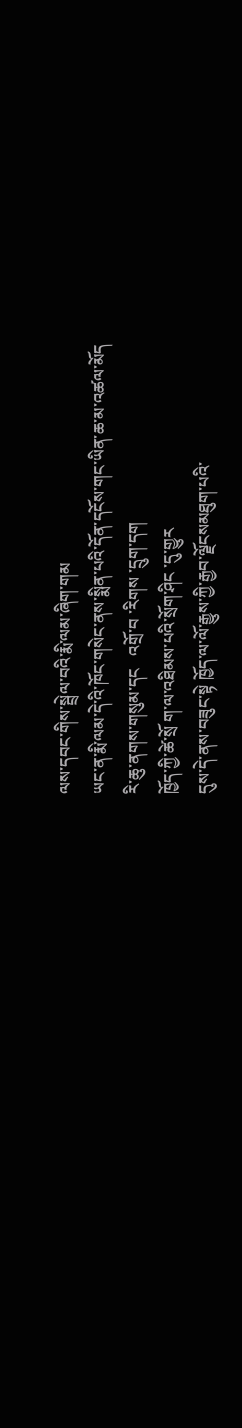ལས་དབང་གིས་སྦྲེལ་བའི་རྨི་ལམ་ཞིག་གམ
ཡང་ན་རྨི་ལམ་དེ་འི་ཁོང་གསེང་ནས་སྨིན་པའི་དོན་དངོས་གང་ཡིན་ཆ་མ་འཚལ་མོད
རི་ཆུ་ནགས་གསུམ་དང   འགྲོ་བ ་རིགས ་དྲུག་དག
ཁྱོད་ཀྱི་ཚེ་སྲོ ག་ལ་འཐིམས་པའི་སྲོག་ཤིང ་དུ་གྱུར
དུས་དེ་ནས་བཟུང་སྟེ ཁྱོད་ལ་ལོ་རྒྱུས་ཀྱི་རྒྱབ་ལྗོངསམཐུག་པའི་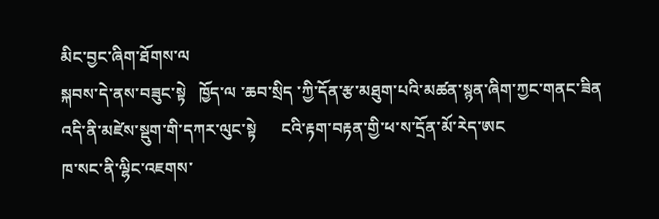མིང་བྱང་ཞིག་ཐོགས་ལ
སྐབས་དེ་ནས་བཟུང་སྟེ   ཁྱོད་ལ ་ཆབ་སྲིད ་ཀྱི་དོན་རྩ་མཐུག་པའི་མཚན་སྙན་ཞིག་ཀྱང་གནང་ཟིན
འདི་ནི་མཛེས་སྡུག་གི་དཀར་ལུང་སྟེ      ངའི་རྟག་བརྟན་གྱི་ཕ་ས་དྲོན་མོ་རེད་ཨང
ཁ་སང་ནི་ལྷིང་འཇགས་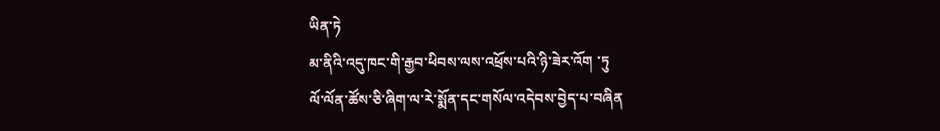ཡིན་ཏེ
མ་ནིའི་འདུ་ཁང་གི་རྒྱབ་ཕིབས་ལས་འཕྲོས་པའི་ཉི་ཟེར་འོག ་ཏུ
ལོ་ལོན་ཚོས་ཅི་ཞིག་ལ་རེ་སྨོན་དང་གསོལ་འདེབས་བྱེད་པ་བཞིན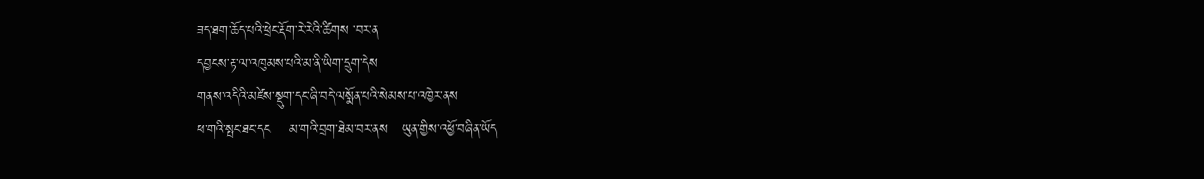ཟད་ཐག་ཆོད་པའི་ཕྲེང་རྡོག་རེ་རེའི་ཚིགས ་བར་ན
དབྱངས་རྟ་ལ་འཁུམས་པའི་མ་ནི་ཡིག་དྲུག་དེས
གནས་འདིའི་མཛེས་སྡུག་དང་ཞི་བདེ་ལསྨོན་པའི་སེམས་པ་འཁྱེར་ནས
ཕ་གའི་སྤང་ཐང་དང    མ་གའི་བྲག་ཐེམ་བར་ནས   ཡུན་གྱིས་འཕྱོ་བཞིན་ཡོད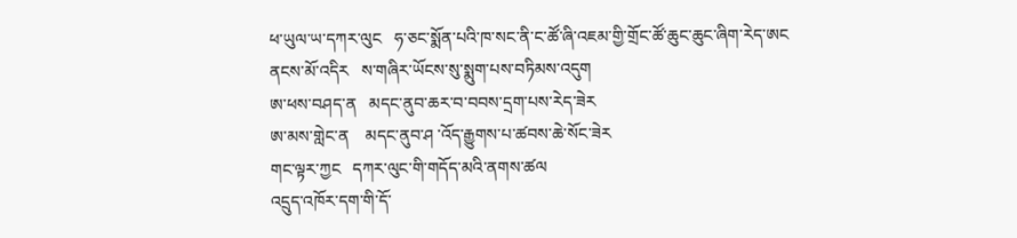ཕ་ཡུལ་ཡ་དཀར་ལུང   ཧ་ཅང་སྨོན་པའི་ཁ་སང་ནི་ང་ཚོ་ཞི་འཇམ་གྱི་གྲོང་ཚོ་ཆུང་ཆུང་ཞིག་རེད་ཨང
ནངས་མོ་འདིར   ས་གཞིར་ཡོངས་སུ་སྨུག་པས་བཏིམས་འདུག
ཨ་ཕས་བཤད་ན   མདང་ནུབ་ཆར་བ་བབས་དྲག་པས་རེད་ཟེར
ཨ་མས་གླེང་ན    མདང་ནུབ་ཤ ་འོད་རྒྱུགས་པ་ཚབས་ཆེ་སོང་ཟེར
གང་ལྟར་ཀྱང   དཀར་ལུང་གི་གདོད་མའི་ནགས་ཚལ
འདྲུད་འཁོར་དག་གི་དོ་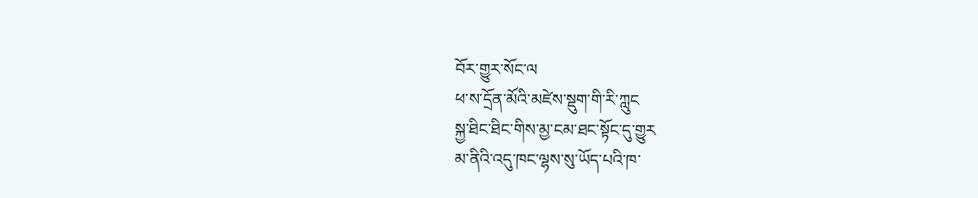བོར་གྱུར་སོང་ལ
ཕ་ས་དྲོན་མོའི་མཛེས་སྡུག་གི་རི་ཀླུང
སྐྱ་ཐིང་ཐིང་གིས་མྱ་ངམ་ཐང་སྟོང་དུ་གྱུར
མ་ནིའི་འདུ་ཁང་ལྷས་སུ་ཡོད་པའི་ཁ་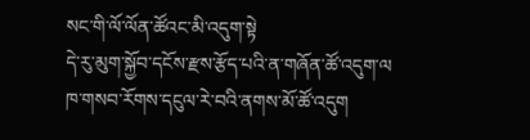སང་གི་ལོ་ལོན་ཚོའང་མི་འདུག་སྟེ
དེ་རུ་མུག་སྐྱོབ་དངོས་རྫས་རྩོད་པའི་ན་གཞོན་ཚོ་འདུག་ལ
ཁ་གསབ་རོགས་དངུལ་རེ་བའི་ནགས་མོ་ཚོ་འདུག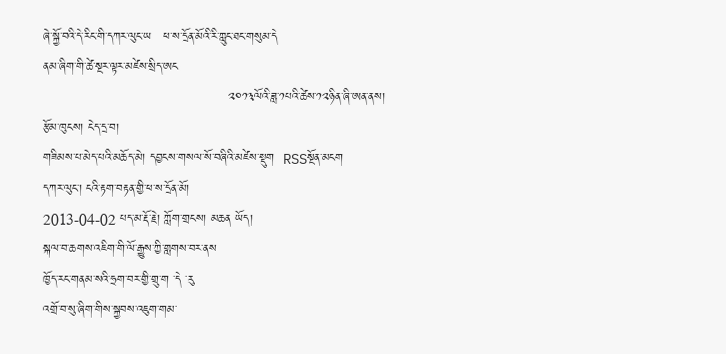ཞེ་སྐྱོ་བའི་དེ་རིང་གི་དཀར་ལུང་ཡ   ཕ་ས་དྲོན་མོའི་རི་ཀླུང་ཐང་གསུམ་དེ
ནམ་ཞིག་གི་ཚེ་སྔར་ལྟར་མཛེས་སྲིད་ཨང
                                             ༢༠༡༣ལོའི་ཟླ་༡པའི་ཚེས་༡༢ཉིན་ཞི་ཨན་ནས།
རྩོམ་ཁུངས། ངེད་དྲ་བ།
གཟིམས་པ་མེད་པའི་མཆོད་མེ། དབྱངས་གསལ་སོ་བཞིའི་མཛེས་སྡུག  RSSསྔོན་མངག
དཀར་ལུང་། ངའི་རྟག་བརྟན་གྱི་ཕ་ས་དྲོན་མོ།
2013-04-02 པད་མ་རྡོ་རྗེ། ཀློག་གྲངས། མཆན ཡོད།
སྐལ་བ་ཆགས་འཇིག་གི་ལོ་རྒྱུས་ཀྱི་གླགས་བར་ནས
ཁྱོད་རང་གནམ་སའི་ཧྲག་བར་གྱི་གྲུ་ག ་དེ ་རུ
འགྲོ་བ་སུ་ཞིག་གིས་སྐྱབས་འཇུག་གམ་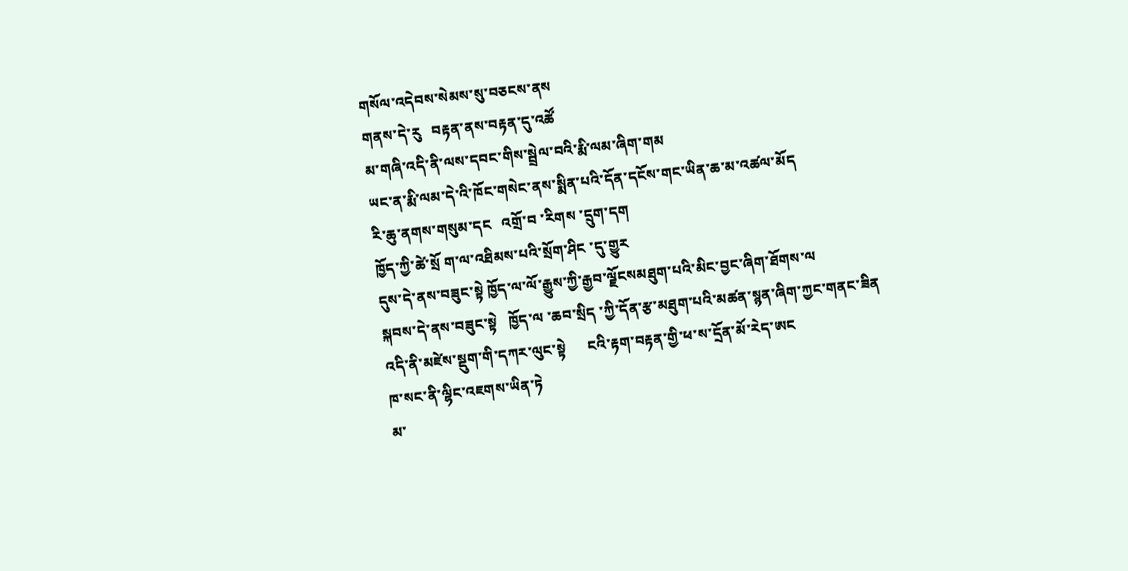གསོལ་འདེབས་སེམས་སུ་བཅངས་ནས
གནས་དེ་རུ   བརྟན་ནས་བརྟན་དུ་འཚོ
མ་གཞི་འདི་ནི་ལས་དབང་གིས་སྦྲེལ་བའི་རྨི་ལམ་ཞིག་གམ
ཡང་ན་རྨི་ལམ་དེ་འི་ཁོང་གསེང་ནས་སྨིན་པའི་དོན་དངོས་གང་ཡིན་ཆ་མ་འཚལ་མོད
རི་ཆུ་ནགས་གསུམ་དང   འགྲོ་བ ་རིགས ་དྲུག་དག
ཁྱོད་ཀྱི་ཚེ་སྲོ ག་ལ་འཐིམས་པའི་སྲོག་ཤིང ་དུ་གྱུར
དུས་དེ་ནས་བཟུང་སྟེ ཁྱོད་ལ་ལོ་རྒྱུས་ཀྱི་རྒྱབ་ལྗོངསམཐུག་པའི་མིང་བྱང་ཞིག་ཐོགས་ལ
སྐབས་དེ་ནས་བཟུང་སྟེ   ཁྱོད་ལ ་ཆབ་སྲིད ་ཀྱི་དོན་རྩ་མཐུག་པའི་མཚན་སྙན་ཞིག་ཀྱང་གནང་ཟིན
འདི་ནི་མཛེས་སྡུག་གི་དཀར་ལུང་སྟེ      ངའི་རྟག་བརྟན་གྱི་ཕ་ས་དྲོན་མོ་རེད་ཨང
ཁ་སང་ནི་ལྷིང་འཇགས་ཡིན་ཏེ
མ་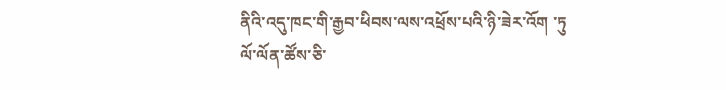ནིའི་འདུ་ཁང་གི་རྒྱབ་ཕིབས་ལས་འཕྲོས་པའི་ཉི་ཟེར་འོག ་ཏུ
ལོ་ལོན་ཚོས་ཅི་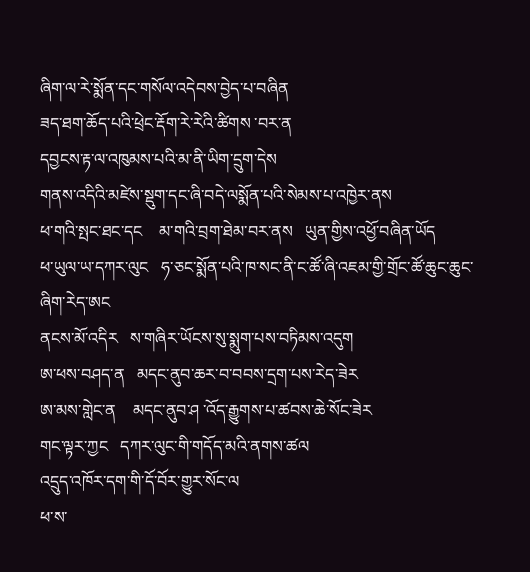ཞིག་ལ་རེ་སྨོན་དང་གསོལ་འདེབས་བྱེད་པ་བཞིན
ཟད་ཐག་ཆོད་པའི་ཕྲེང་རྡོག་རེ་རེའི་ཚིགས ་བར་ན
དབྱངས་རྟ་ལ་འཁུམས་པའི་མ་ནི་ཡིག་དྲུག་དེས
གནས་འདིའི་མཛེས་སྡུག་དང་ཞི་བདེ་ལསྨོན་པའི་སེམས་པ་འཁྱེར་ནས
ཕ་གའི་སྤང་ཐང་དང    མ་གའི་བྲག་ཐེམ་བར་ནས   ཡུན་གྱིས་འཕྱོ་བཞིན་ཡོད
ཕ་ཡུལ་ཡ་དཀར་ལུང   ཧ་ཅང་སྨོན་པའི་ཁ་སང་ནི་ང་ཚོ་ཞི་འཇམ་གྱི་གྲོང་ཚོ་ཆུང་ཆུང་ཞིག་རེད་ཨང
ནངས་མོ་འདིར   ས་གཞིར་ཡོངས་སུ་སྨུག་པས་བཏིམས་འདུག
ཨ་ཕས་བཤད་ན   མདང་ནུབ་ཆར་བ་བབས་དྲག་པས་རེད་ཟེར
ཨ་མས་གླེང་ན    མདང་ནུབ་ཤ ་འོད་རྒྱུགས་པ་ཚབས་ཆེ་སོང་ཟེར
གང་ལྟར་ཀྱང   དཀར་ལུང་གི་གདོད་མའི་ནགས་ཚལ
འདྲུད་འཁོར་དག་གི་དོ་བོར་གྱུར་སོང་ལ
ཕ་ས་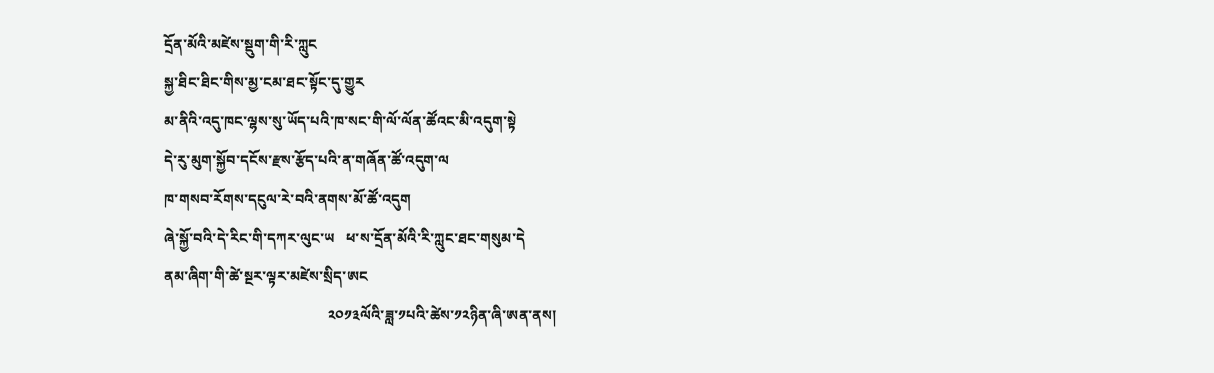དྲོན་མོའི་མཛེས་སྡུག་གི་རི་ཀླུང
སྐྱ་ཐིང་ཐིང་གིས་མྱ་ངམ་ཐང་སྟོང་དུ་གྱུར
མ་ནིའི་འདུ་ཁང་ལྷས་སུ་ཡོད་པའི་ཁ་སང་གི་ལོ་ལོན་ཚོའང་མི་འདུག་སྟེ
དེ་རུ་མུག་སྐྱོབ་དངོས་རྫས་རྩོད་པའི་ན་གཞོན་ཚོ་འདུག་ལ
ཁ་གསབ་རོགས་དངུལ་རེ་བའི་ནགས་མོ་ཚོ་འདུག
ཞེ་སྐྱོ་བའི་དེ་རིང་གི་དཀར་ལུང་ཡ   ཕ་ས་དྲོན་མོའི་རི་ཀླུང་ཐང་གསུམ་དེ
ནམ་ཞིག་གི་ཚེ་སྔར་ལྟར་མཛེས་སྲིད་ཨང
                                             ༢༠༡༣ལོའི་ཟླ་༡པའི་ཚེས་༡༢ཉིན་ཞི་ཨན་ནས།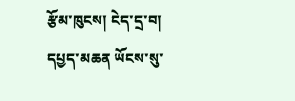རྩོམ་ཁུངས། ངེད་དྲ་བ།
དཔྱད་མཆན ཡོངས་སུ་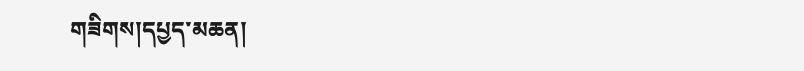གཟིགས།དཔྱད་མཆན།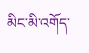མིང་མི་འགོད་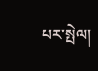པར་སྤེལ།